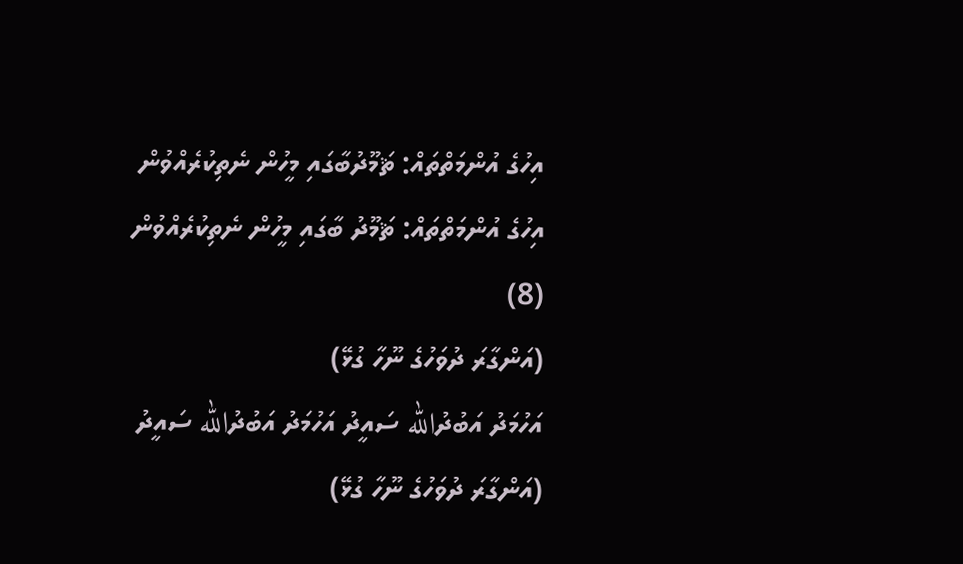އިހުގެ އުންމަތްތައް: ޘަމޫދުބާގައި މީހުން ނެތިކުރެއްވުން
އިހުގެ އުންމަތްތައް: ޘަމޫދު ބާގައި މީހުން ނެތިކުރެއްވުން (8)
(އަންގާރަ ދުވަހުގެ ނޫހާ ގުޅޭ)
އަހުމަދު އަބުދުالله ސައީދު އަހުމަދު އަބުދުالله ސައީދު
(އަންގާރަ ދުވަހުގެ ނޫހާ ގުޅޭ)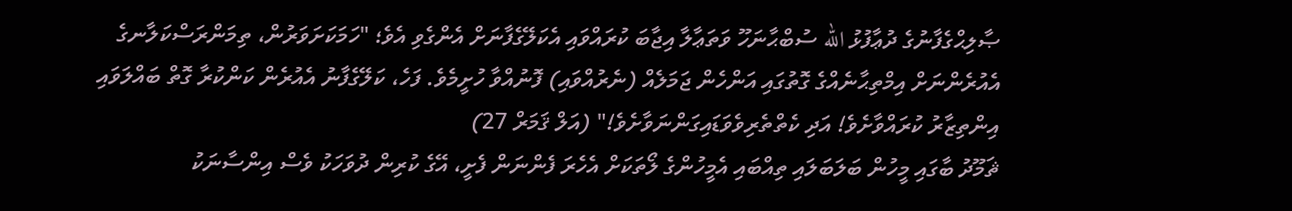ޞާލިޙްގެފާނުގެ ދުޢާފުޅު الله ސުބްޙާނަހޫ ވަތަޢާލާ އިޖާބަ ކުރައްވައި އެކަލޭގެފާނަށް އެންގެވި އެވެ؛ "ހަމަކަށަވަރުން، ތިމަންރަސްކަލާނގެ އެއުރެންނަށް އިމްތިޙާނެއްގެ ގޮތުގައި އަންހެން ޖަމަލެއް (ނެރުއްވައި) ފޮނުއްވާ ހުށީމެވެ. ފަހެ، ކަލޭގެފާނު އެއުރެން ކަންކުރާ ގޮތް ބައްލަވައި އިންތިޒާރު ކުރައްވާށެވެ! އަދި ކެތްތެރިވެވަޑައިގަންނަވާށެވެ!" (އަލް ޤަމަރް 27)
ޘަމޫދު ބާގައި މީހުން ބަލަބަލައި ތިއްބައި އެމީހުންގެ ލޯތަކަށް އެހެރަ ފެންނަން ފެށީ، އޭގެ ކުރިން ދުވަހަކު ވެސް އިންސާނަކު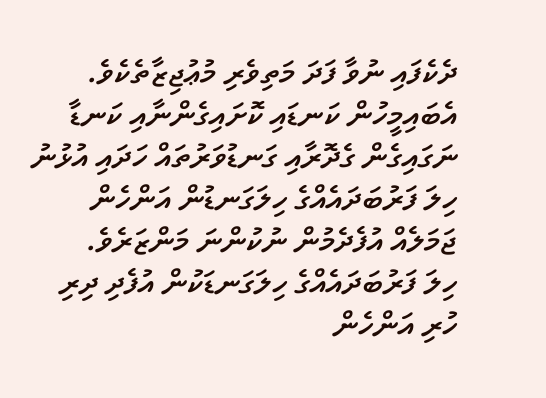ދެކެފައި ނުވާ ފަދަ މަތިވެރި މުޢުޖިޒާތެކެވެ. އެބައިމީހުން ކަނޑައި ކޮށައިގެންނާއި ކަނޑާ ނަގައިގެން ގެދޮރާއި ގަނޑުވަރުތައް ހަދައި އުޅުނު ހިލަ ފަރުބަދައެއްގެ ހިލަގަނޑުން އަންހެން ޖަމަލެއް އުފެދެމުން ނުކުންނަ މަންޒަރެވެ.
ހިލަ ފަރުބަދައެއްގެ ހިލަގަނޑަކުން އުފެދި ދިރި ހުރި އަންހެން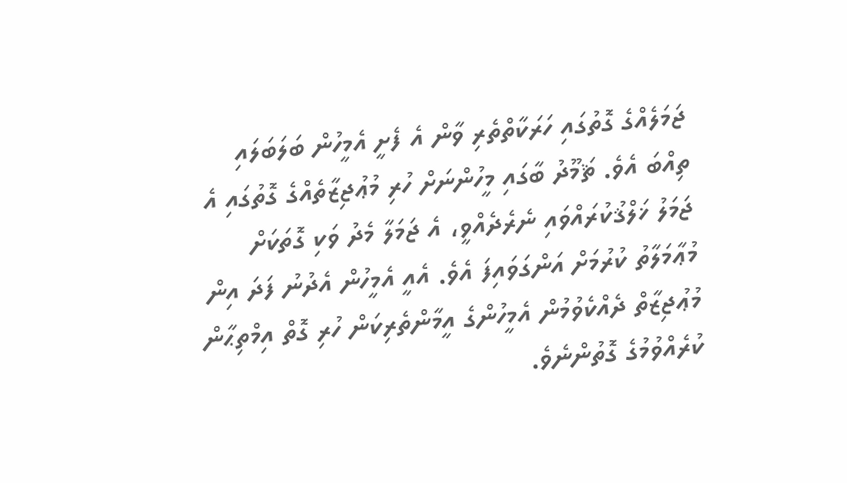ޖަމަލެއްގެ ގޮތުގައި ހަރަކާތްތެރި ވާން އެ ފެށީ އެމީހުން ބަލަބަލައި ތިއްބަ އެވެ. ޘަމޫދު ބާގައި މީހުންނަށް ހުރި މުޢުޖިޒާތެއްގެ ގޮތުގައި އެ ޖަމަލު ޚަލްޤުކުރައްވައި ނެރެދެއްވީ، އެ ޖަމަލާ މެދު ވަކި ގޮތަކަށް މުޢާމަލާތު ކުރުމަށް އަންގަވައިފަ އެވެ. އެއީ އެމީހުން އެދުނު ފަދަ އިން މުޢުޖިޒާތް ދެއްކެވުމުން އެމީހުންގެ އީމާންތެރިކަން ހުރި ގޮތް އިމްތިޙާން ކުރެއްވުމުގެ ގޮތުންނެވެ.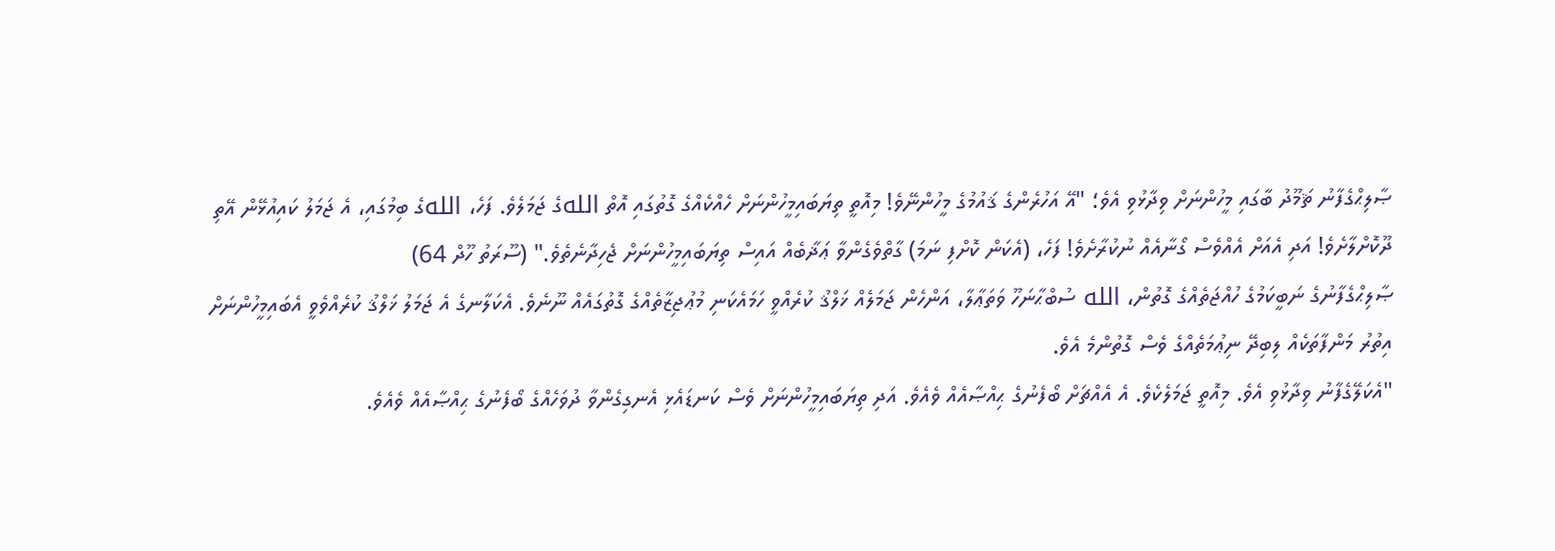ޞާލިޙްގެފާނު ޘަމޫދު ބާގައި މީހުންނަށް ވިދާޅުވި އެވެ؛ "އޭ އަހުރެންގެ ޤައުމުގެ މީހުންނޭވެ! މިއޮތީ ތިޔަބައިމީހުންނަށް ހެއްކެއްގެ ގޮތުގައި އޮތް اللهގެ ޖަމަލެވެ. ފަހެ، اللهގެ ބިމުގައި، އެ ޖަމަލު ކައިއުޅޭން އޭތި ދޫކޮށްލާށެވެ! އަދި އެއަށް އެއްވެސް ގޯނާއެއް ނުކުރާށެވެ! ފަހެ، (އެކަން ކޮށްފި ނަމަ) ގާތްވެގެންވާ ޢަޛާބެއް އައިސް ތިޔަބައިމީހުންނަށް ޖެހިދާނެތެވެ." (ސޫރަތު ހޫދް 64)
ޞާލިޙްގެފާނުގެ ނަބީކަމުގެ ހުއްޖަތެއްގެ ގޮތުން، الله ސުބްޙާނަހޫ ވަތަޢާލާ، އަންހެން ޖަމަލެއް ޚަލްޤު ކުރެއްވީ ހަމައެކަނި މުޢުޖިޒާތެއްގެ ގޮތުގައެއް ނޫނެވެ. އެކަލާނގެ އެ ޖަމަލު ޚަލްޤު ކުރެއްވެވީ އެބައިމީހުންނަށް އިތުރު މަންފާތަކެއް ލިބިދޭ ނިޢުމަތެއްގެ ވެސް ގޮތުންމެ އެވެ.
"އެކަލޭގެފާނު ވިދާޅުވި އެވެ. މިއޮތީ ޖަމަލެކެވެ. އެ އެއްޗަށް ބޯފެނުގެ ޙިއްޞާއެއް ވެއެވެ. އަދި ތިޔަބައިމީހުންނަށް ވެސް ކަނޑައެޅި އެނގިގެންވާ ދުވަހެއްގެ ބޯފެނުގެ ޙިއްޞާއެއް ވެއެވެ.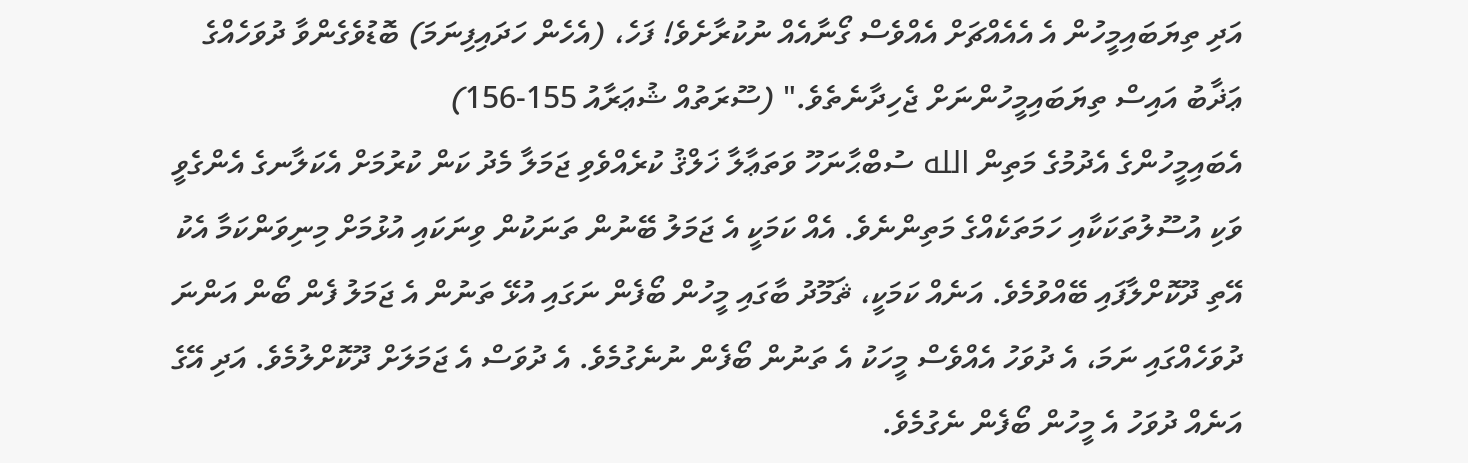އަދި ތިޔަބައިމީހުން އެ އެއެއްޗަށް އެއްވެސް ގޯނާއެއް ނުކުރާށެވެ! ފަހެ، (އެހެން ހަދައިފިނަމަ) ބޮޑުވެގެންވާ ދުވަހެއްގެ ޢަޛާބު އައިސް ތިޔަބައިމީހުންނަށް ޖެހިދާނެތެވެ." (ސޫރަތުއް ޝުޢަރާއު 155-156)
އެބައިމީހުންގެ އެދުމުގެ މަތިން الله ސުބްޙާނަހޫ ވަތަޢާލާ ޚަލްޤު ކުރެއްވެވި ޖަމަލާ މެދު ކަން ކުރުމަށް އެކަލާނގެ އެންގެވީ ވަކި އުސޫލުތަކަކާއި ހަމަތަކެއްގެ މަތިންނެވެ. އެއް ކަމަކީ އެ ޖަމަލު ބޭނުން ތަނަކުން ވިނަކައި އުޅުމަށް މިނިވަންކަމާ އެކު އޭތި ދޫކޮށްލާފައި ބޭއްވުމެވެ. އަނެއް ކަމަކީ، ޘަމޫދު ބާގައި މީހުން ބޯފެން ނަގައި އުޅޭ ތަނުން އެ ޖަމަލު ފެން ބޯން އަންނަ ދުވަހެއްގައި ނަމަ، އެ ދުވަހު އެއްވެސް މީހަކު އެ ތަނުން ބޯފެން ނުނެގުމެވެ. އެ ދުވަސް އެ ޖަމަލަށް ދޫކޮށްލުމެވެ. އަދި އޭގެ އަނެއް ދުވަހު އެ މީހުން ބޯފެން ނެގުމެވެ.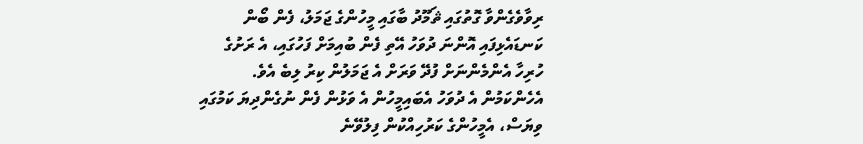ރިވާވެގެންވާ ގޮތުގައި ޘަމޫދު ބާގައި މީހުންގެ ޖަމަލު، ފެން ބޯން ކަނޑައެޅިފައި އޮންނަ ދުވަހު އޭތި ފެން ބުއިމަށް ފަހުގައި، އެ ރަށުގެ ހުރިހާ އެންމެންނަށް ފުދޭ ވަރަށް އެ ޖަމަލުން ކިރު ލިބެ އެވެ. އެހެންކަމުން އެ ދުވަހު އެބައިމީހުން އެ ވަޅުން ފެން ނުގެންދިޔަ ކަމުގައި ވިޔަސް، އެމީހުންގެ ކަރުހިއްކުން ފިލުވޭނެ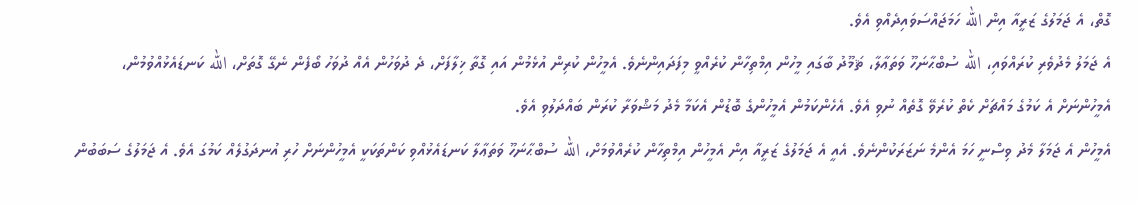ގޮތް، އެ ޖަމަލުގެ ޒަރީއާ އިން الله ހަމަޖައްސަވައިދެއްވި އެވެ.
އެ ޖަމަލު މެދުވެރި ކުރައްވައި، الله ސުބްޙާނަހޫ ވަތަޢާލާ، ޘަމޫދު ބާގައި މީހުން އިމްތިހާން ކުރެއްވީ މިފަދައިންނެވެ. އެމީހުން ކުރިން އުޅެމުން އައި ގޮތާ ޚިލާފަށް، ދެ ދުވަހުން އެއް ދުވަހު ބޯފެން ނެގޭ ގޮތަށް، الله ކަނޑައެޅުއްވުމުން، އެމީހުންނަށް އެ ކަމުގެ މައްޗަށް ކެތް ކުރެވޭ ގޮތެއް ނުވި އެވެ. އެހެންކަމުން އެމީހުންގެ ބޮޑުން އެކަމާ މެދު މަޝްވަރާ ކުރަން ބައްދަލުވި އެވެ.
އެމީހުން އެ ޖަމަލާ މެދު ވިސްނީ ހަމަ އެންމެ ނަޒަރަކުންނެވެ. އެއީ އެ ޖަމަލުގެ ޒަރީއާ އިން އެމީހުން އިމްތިހާން ކުރެއްވުމަށް، الله ސުބްޙާނަހޫ ވަތަޢާލާ ކަނޑައެޅުއްވި ކަންތަކަކީ އެމީހުންނަށް ހުރި އުނދަގުލެއް ކަމުގަ އެވެ. އެ ޖަމަލުގެ ސަބަބުން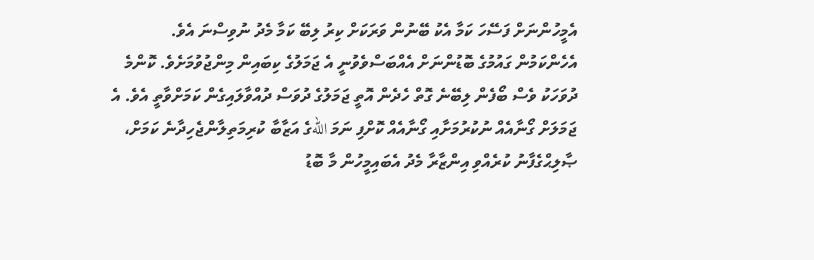އެމީހުންނަށް ފަސޭހަ ކަމާ އެކު ބޭނުން ވަރަކަށް ކިރު ލިބޭ ކަމާ މެދު ނުވިސްނަ އެވެ.
އެހެންކަމުން ގައުމުގެ ބޮޑުންނަށް އެއްބަސްވެވުނީ އެ ޖަމަލުގެ ކިބައިން މިންޖުވުމަށެވެ. ކޮންމެ ދުވަހަކު ވެސް ބޯފެން ލިބޭނެ ގޮތް ހެދެން އޮތީ ޖަމަލުގެ ދުވަސް ދުއްވާލައިގެން ކަމަށްވާތީ އެވެ. އެ ޖަމަލަށް ގޯނާއެއް ނުކުރުމަށާއި ގޯނާއެއް ކޮށްފި ނަމަ اللهގެ އަޒާބާ ކުރިމަތިލާންޖެހިދާނެ ކަމަށް، ޞާލިޙްގެފާނު ކުރެއްވި އިންޒާރާ މެދު އެބައިމީހުން މާ ބޮޑު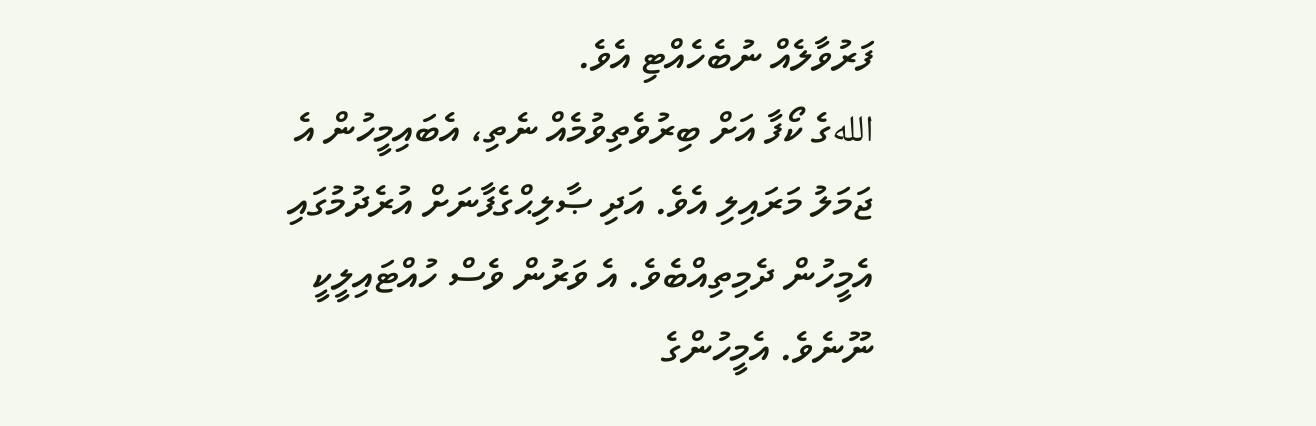ފަރުވާލެއް ނުބެހެއްޓި އެވެ.
اللهގެ ކޯފާ އަށް ބިރުވެތިވުމެއް ނެތި، އެބައިމީހުން އެ ޖަމަލު މަރައިލި އެވެ. އަދި ޞާލިޙްގެފާނަށް އުރެދުމުގައި އެމީހުން ދެމިތިއްބެވެ. އެ ވަރުން ވެސް ހުއްޓައިލީކީ ނޫނެވެ. އެމީހުންގެ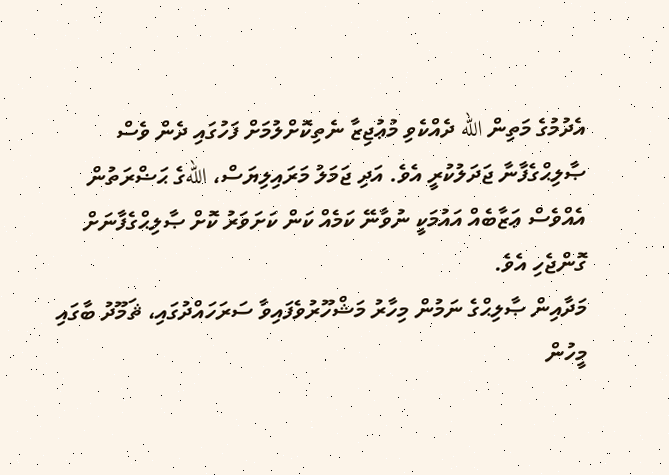އެދުމުގެ މަތިން الله ދެއްކެވި މުޢުޖިޒާ ނެތިކޮށްލުމަށް ފަހުގައި ދެން ވެސް ޞާލިޙްގެފާނާ ޖަދަލުކުރީ އެވެ. އަދި ޖަމަލު މަރައިލިޔަސް، اللهގެ ޙަޟްރަތުން އެއްވެސް ޢަޒާބެއް އައުމަކީ ނުވާނޭ ކަމެއް ކަން ކަށަވަރު ކޮށް ޞާލިޙްގެފާނަށް ގޮންޖެހި އެވެ.
މަދާއިން ޞާލިޙްގެ ނަމުން މިހާރު މަޝްހޫރުވެފައިވާ ސަރަހައްދުގައި، ޘަމޫދު ބާގައި މީހުން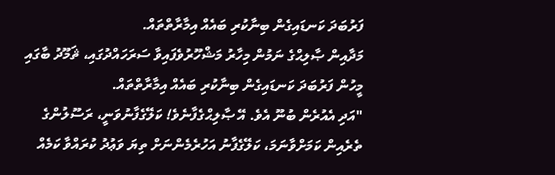ފަރުބަދަ ކަނޑައިގެން ބިނާކުރި ބައެއް އިމާރާތްތައް.
މަދާއިން ޞާލިޙްގެ ނަމުން މިހާރު މަޝްހޫރުވެފައިވާ ސަރަހައްދުގައި، ޘަމޫދު ބާގައި މީހުން ފަރުބަދަ ކަނޑައިގެން ބިނާކުރި ބައެއް އިމާރާތްތައް.
"އަދި އެއުރެން ބުނޫ އެވެ. އޭ ޞާލިޙްގެފާނެވެ! ކަލޭގެފާނުވަނީ، ރަސޫލުންގެ ތެރެއިން ކަމަށްވާނަމަ، ކަލޭގެފާނު އަހުރެމެންނަށް ތިޔަ ވަޢުދު ކުރައްވާ ކަމެއް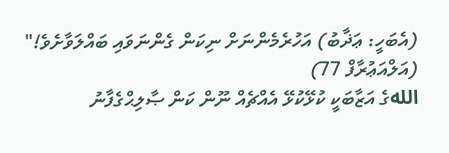(އެބަހީ: ޢަޛާބު) އަހުރެމެންނަށް ނިކަން ގެންނަވައި ބައްލަވާށެވެ!" (އަލްއަޢުރާފް 77)
اللهގެ އަޒާބަކީ ކުޅޭކުޅޭ އެއްޗެއް ނޫން ކަން ޞާލިޙްގެފާނު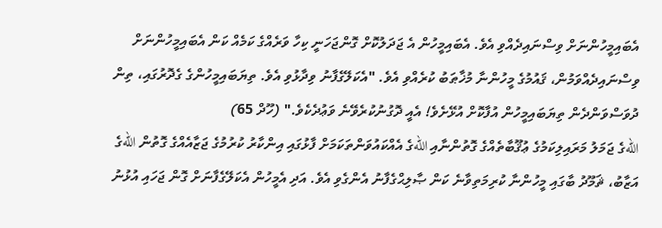އެބައިމީހުންނަށް ވިސްނައިދެއްވި އެވެ. އެބައިމީހުން އެ ޖަދަލުކޮށް ގޮންޖަހަނީ ކިހާ ވަރެއްގެ ކަމެއް ކަން އެބައިމީހުންނަށް ވިސްނައިދެއްވަމުން، ޤައުމުގެ މީހުންނާ މުޚާޠަބު ކުރެއްވި އެވެ. "އެކަލޭގެފާނު ވިދާޅުވި އެވެ. ތިޔަބައިމީހުންގެ ގެދޮރުގައި، ތިން ދުވަސްވަންދެން ތިޔަބައިމީހުން އުފާކޮށް އުޅޭށެވެ! އެއީ ދޮގުނުކުރެވޭނެ ވަޢުދެކެވެ." (ހޫދް 65)
اللهގެ ޖަމަލު މަރައިލިކަމުގެ ޢުޤޫބާތެއްގެ ގޮތުންނާއި اللهގެ އެއްކައުވަންތަކަމަށް ފާޅުގައި އިންކާރު ކުރުމުގެ ޖަޒާއެއްގެ ގޮތުން اللهގެ އަޒާބު، ޘަމޫދު ބާގައި މީހުންނާ ކުރިމަތިވާނެ ކަން ޞާލިޙްގެފާނު އެންގެވި އެވެ. އަދި އެމީހުން އެކަލޭގެފާނަށް ގޮން ޖަހައި އުޅުނު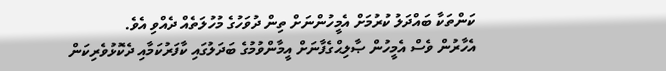ކަންތަކާ ބައްދަލު ކުރުމަށް އެމީހުންނަށް ތިން ދުވަހުގެ މުހުލަތެއް ދެއްވި އެވެ.
އެހާރުން ވެސް އެމީހުން ޞާލިޙްގެފާނަށް އީމާންވުމުގެ ބަދަލުގައި ކާފަރުކަމާއި ދެކޮޅުވެރިކަން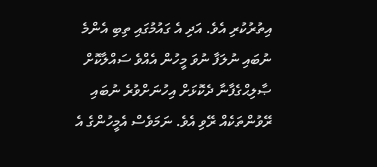އިތުރުކުރި އެވެ. އަދި އެ ގައުމުގައި ތިބި އެންމެ ނުބައި ނުލަފާ ނުވަ މީހުން އެއްވެ ސައްލާކޮށް ޞާލިޙްގެފާނާ ދެކޮޅަށް އިހުނަށްވުރެ ނުބައި ރޭވުންތަކެއް ރޭވި އެވެ. ނަމަވެސް އެމީހުންގެ އެ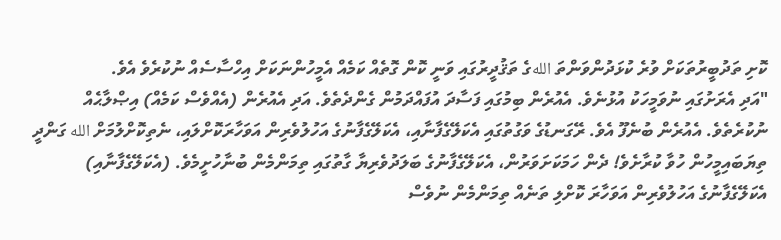ކޮށި ތަދުބީރުތަކަށް ވުރެ ކުޅަދުންވަންތަ اللهގެ ތަޤުދީރުގައި ވަނީ ކޮން ގޮތެއް ކަމެއް އެމީހުންނަކަށް އިހްސާސެއް ނުކުރެވެ އެވެ.
"އަދި އެރަށުގައި ނުވަމީހަކު އުޅުނެވެ. އެއުރެން ބިމުގައި ފަސާދަ އުފައްދަމުން ގެންދެތެވެ. އަދި އެއުރެން (އެއްވެސް ކަމެއް) އިޞްލާޙެއް ނުކުރެތެވެ. އެއުރެން ބުނެފޫ އެވެ. ރޭގަނޑުގެ ވަގުތުގައި އެކަލޭގެފާނާއި، އެކަލޭގެފާނުގެ އަހުލުވެރިން އަވަހާރަކޮށްލައި، ނެތިކޮށްލުމަށް الله ގަންދީ ތިޔަބައިމީހުން ހުވާ ކުރާށެވެ! ދެން ހަމަކަށަވަރުން، އެކަލޭގެފާނުގެ ބަލަދުވެރިޔާ ގާތުގައި ތިމަންމެން ބުނާހުށީމެވެ. (އެކަލޭގެފާނާއި) އެކަލޭގެފާނުގެ އަހުލުވެރިން އަވަހާރަ ކޮށްލި ތަނެއް ތިމަންމެން ނުވެސް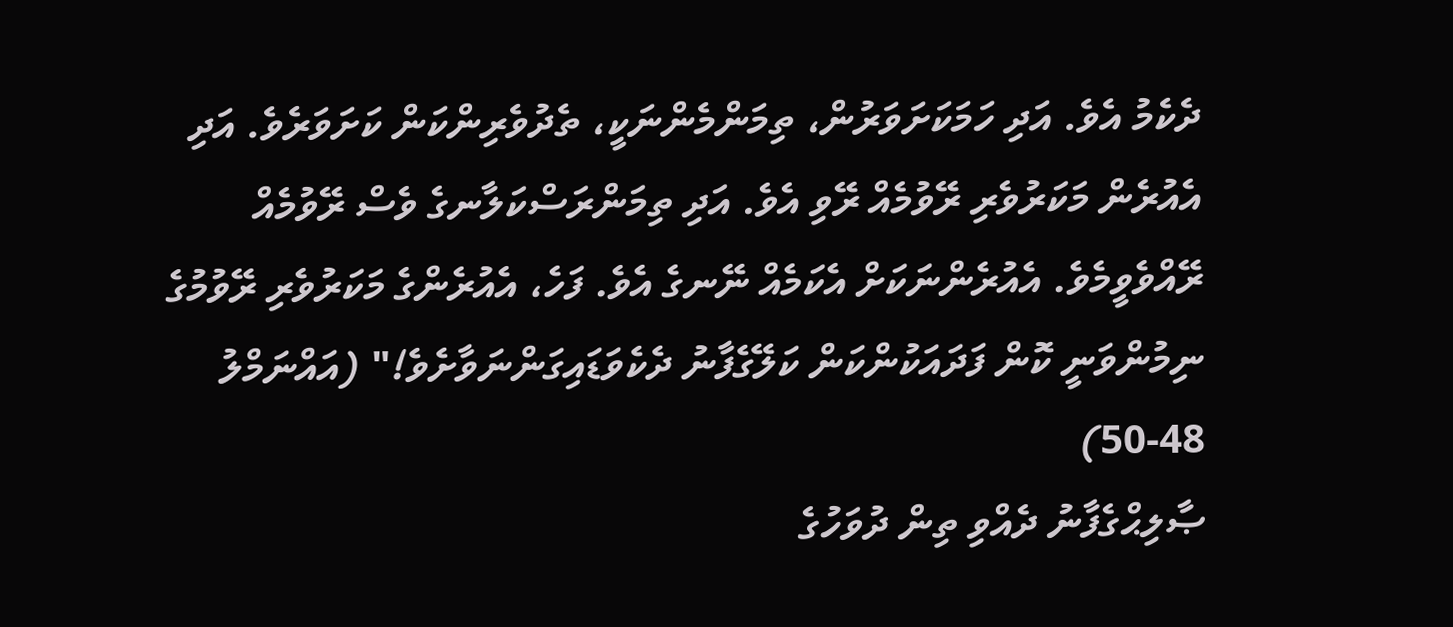ދެކެމު އެވެ. އަދި ހަމަކަށަވަރުން، ތިމަންމެންނަކީ، ތެދުވެރިންކަން ކަށަވަރެވެ. އަދި އެއުރެން މަކަރުވެރި ރޭވުމެއް ރޭވި އެވެ. އަދި ތިމަންރަސްކަލާނގެ ވެސް ރޭވުމެއް ރޭއްވެވީމެވެ. އެއުރެންނަކަށް އެކަމެއް ނޭނގެ އެވެ. ފަހެ، އެއުރެންގެ މަކަރުވެރި ރޭވުމުގެ ނިމުންވަނީ ކޮން ފަދައަކުންކަން ކަލޭގެފާނު ދެކެވަޑައިގަންނަވާށެވެ!" (އައްނަމްލު 48-50)
ޞާލިޙްގެފާނު ދެއްވި ތިން ދުވަހުގެ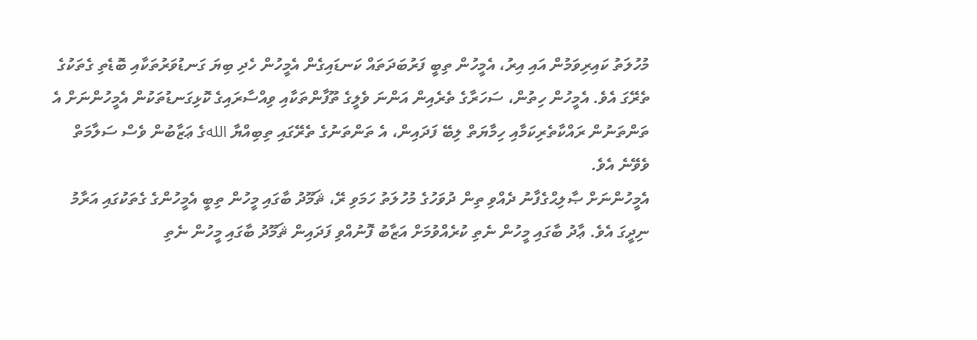މުހުލަތު ކައިރިވަމުން އައި އިރު، އެމީހުން ތިބީ ފަރުބަދަތައް ކަނޑައިގެން އެމީހުން ހެދި ބިޔަ ގަނޑުވަރުތަކާއި ބޮޑެތި ގެތަކުގެ ތެރޭގަ އެވެ. އެމީހުން ހިތުން، ސަހަރާގެ ތެރެއިން އަންނަ ވެލީގެ ތޫފާންތަކާއި ވިއްސާރައިގެ ކޮޅިގަނޑުތަކުން އެމީހުންނަށް އެ ތަންތަނުން ރައްކާތެރިކަމާއި ހިމާޔަތް ލިބޭ ފަދައިން، އެ ތަންތަނުގެ ތެރޭގައި ތިބިއްޔާ اللهގެ ޢަޒާބުން ވެސް ސަލާމަތް ވެވޭނެ އެވެ.
އެމީހުންނަށް ޞާލިޙްގެފާނު ދެއްވި ތިން ދުވަހުގެ މުހުލަތު ހަމަވި ރޭ، ޘަމޫދު ބާގައި މީހުން ތިބީ އެމީހުންގެ ގެތަކުގައި އަރާމު ނިދީގަ އެވެ. ޢާދު ބާގައި މީހުން ނެތި ކުރެއްވުމަށް އަޒާބު ފޮނުއްވި ފަދައިން ޘަމޫދު ބާގައި މީހުން ނެތި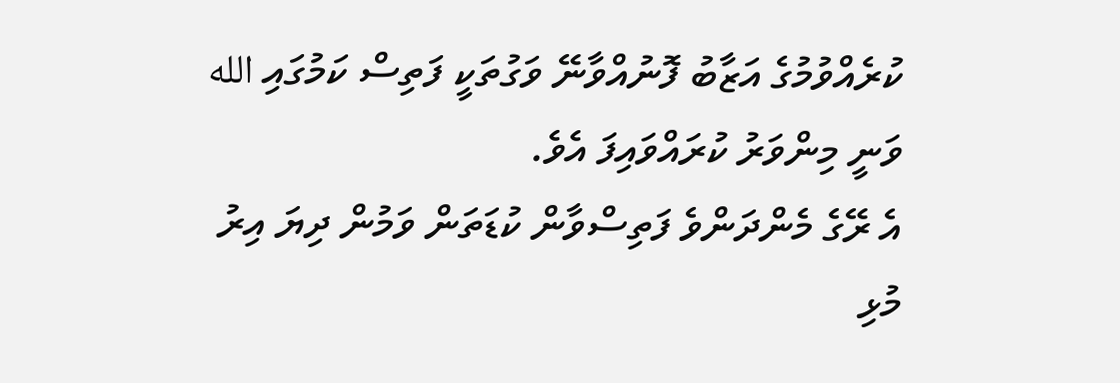ކުރެއްވުމުގެ އަޒާބު ފޮނުއްވާނޭ ވަގުތަކީ ފަތިސް ކަމުގައި الله ވަނީ މިންވަރު ކުރައްވައިފަ އެވެ.
އެ ރޭގެ މެންދަންވެ ފަތިސްވާން ކުޑަތަން ވަމުން ދިޔަ އިރު މުޅި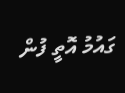ގައުމު އޮތީ ފުން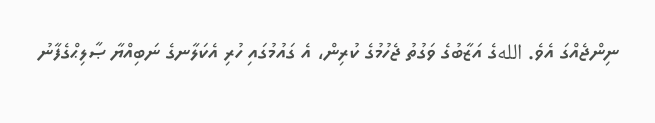ނިންޖެއްގަ އެވެ. اللهގެ އަޒާބުގެ ވަގުތު ޖެހުމުގެ ކުރިން، އެ ގައުމުގައި ހުރި އެކަލާނގެ ނަބިއްޔާ ޞާލިޙްގެފާނު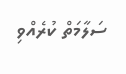ސަލާމަތް ކުރެއްވި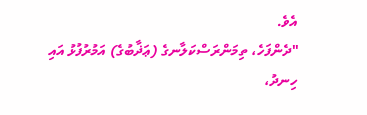އެވެ.
"ދެންފަހެ، ތިމަންރަސްކަލާނގެ (ޢަޛާބުގެ) އަމުރުފުޅު އައި ހިނދު،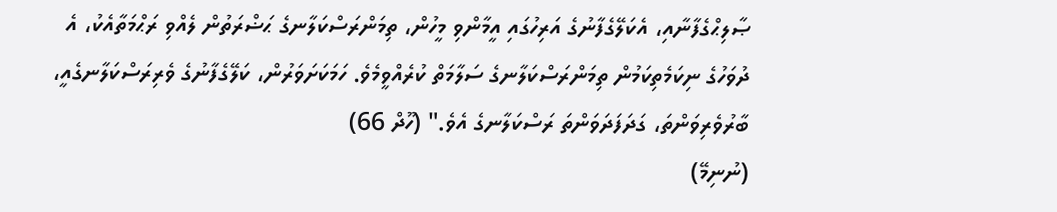ޞާލިޙްގެފާނާއި، އެކަލޭގެފާނުގެ އަރިހުގައި އީމާންވި މީހުން، ތިމަންރަސްކަލާނގެ ޙަޟްރަތުން ލެއްވި ރަޙްމަތާއެކު، އެ ދުވަހުގެ ނިކަމެތިކަމުން ތިމަންރަސްކަލާނގެ ސަލާމަތް ކުރެއްވީމެވެ. ހަމަކަށަވަރުން، ކަލޭގެފާނުގެ ވެރިރަސްކަލާނގެއީ، ބާރުވެރިވަންތަ، ގަދަފަދަވަންތަ ރަސްކަލާނގެ އެވެ." (ހޫދް 66)
(ނުނިމޭ)